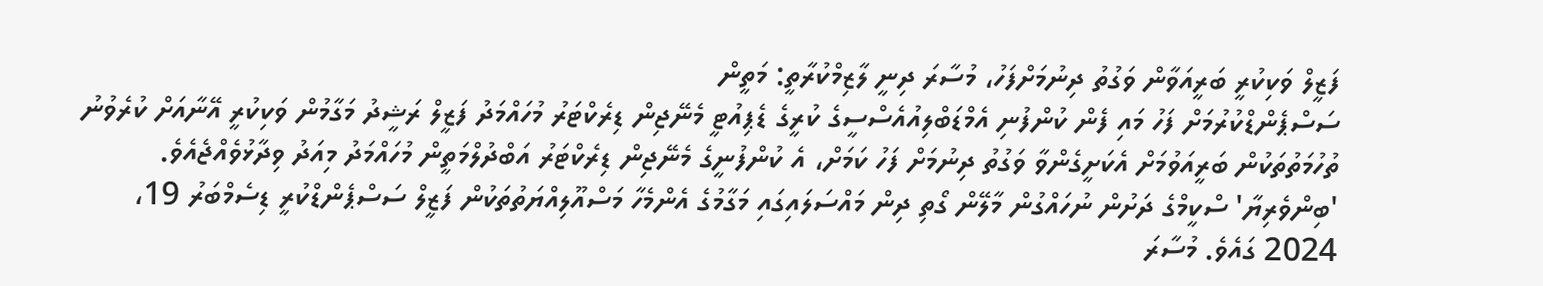ފަޒީލް ވަކިކުރީ ބަރީއަވާން ވަގުތު ދިނުމަށްފަހު، މުސާރަ ދިނީ ލާޒިމްކުރާތީ: މަތީން
ސަސްޕެންޑްކުރުމަށް ފަހު މައި ފެން ކުންފުނި އެމްޑަބްލިއުއެސްސީގެ ކުރީގެ ޑެޕިއުޓީ މެނޭޖިން ޑިރެކްޓަރު މުހައްމަދު ފަޒީލް ރަޝީދު މަގާމުން ވަކިކުރީ އޭނާއަށް ކުރެވުނު ތުހުމަތުތަކުން ބަރީއަވުމަށް އެކަށީގެންވާ ވަގުތު ދިނުމަށް ފަހު ކަމަށް، އެ ކުންފުނީގެ މެނޭޖިން ޑިރެކްޓަރު އަބްދުލްމަތީން މުހައްމަދު މިއަދު ވިދާޅުވެއްޖެއެވެ. 'ބިންވެރިޔާ' ސްކީމްގެ ދަށުން ނުހައްގުން މާލޭން ގޯތި ދިން މައްސަލައިގައި މަގާމުގެ އެންމެހާ މަސްއޫލިއްޔަތުތަކުން ފަޒީލް ސަސްޕެންޑްކުރީ ޑިސެމްބަރު 19، 2024 ގައެވެ. މުސާރަ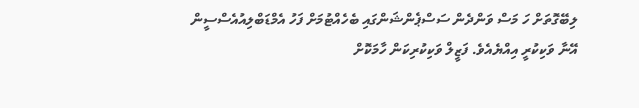ލިބޭގޮތަށް ހަ މަސް ވަންދެން ސަސްޕެންޝަންގައި ބެހެއްޓުމަށް ފަހު އެމްޑަބްލިއުއެސްސީން އޭނާ ވަކިކުރީ އިއްޔެއެވެ. ފަޒީލް ވަކިކުރިކަން ހާމަކޮށް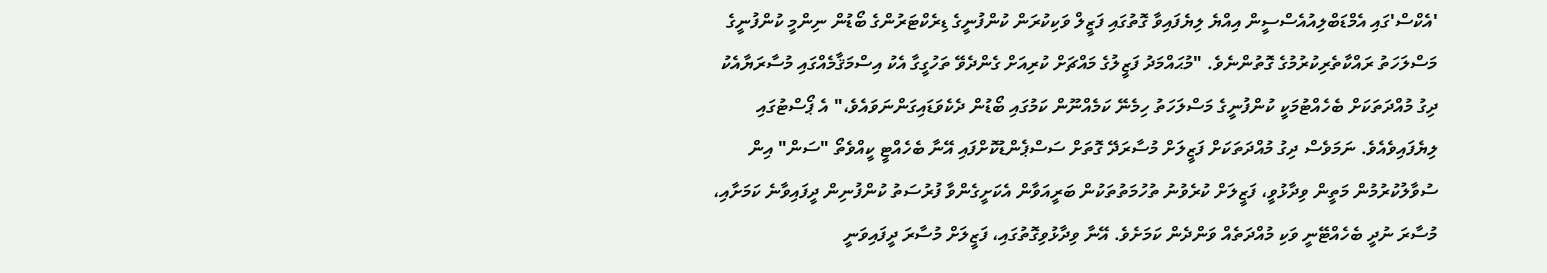'އެކްސް'ގައި އެމްޑަބްލިއުއެސްސީން އިއްޔެ ލިޔެފައިވާ ގޮތުގައި ފަޒީލް ވަކިކުރަން ކުންފުނީގެ ޑިރެކްޓަރުންގެ ބޯޑުން ނިންމީ ކުންފުނީގެ މަސްލަހަތު ރައްކާތެރިކުރުމުގެ ގޮތުންނެވެ. "މުޙައްމަދު ފަޒީލުގެ މައްޗަށް ކުރިއަށް ގެންދެވޭ ތަހުގީގާ އެކު އިސްމަޤާމެއްގައި މުސާރަޔާއެކު ދިގު މުއްދަތަކަށް ބެހެއްޓުމަކީ ކުންފުނީގެ މަސްލަހަތު ހިމެނޭ ކަމެއްނޫން ކަމުގައި ބޯޑުން ދެކެވަޑައިގަންނަވައެވެ،" އެ ޕޯސްޓުގައި ލިޔެފައިވެއެވެ. ނަމަވެސް ދިގު މުއްދަތަކަށް ފަޒީލަށް މުސާރަދޭ ގޮތަށް ސަސްޕެންޑުކޮށްފައި އޭނާ ބެހެއްޓީ ކީއްވެތޯ "ސަން" އިން ސުވާލުކުރުމުން މަތީން ވިދާޅުވީ، ފަޒީލަށް ކުރެވުނު ތުހުމަތުތަކުން ބަރީއަވާން އެކަށީގެންވާ ފުރުސަތު ކުންފުނިން ދީފައިވާނެ ކަމަށާއި، މުސާރަ ނުދީ ބެހެއްޓޭނީ ވަކި މުއްދަތެއް ވަންދެން ކަމަށެވެ. އޭނާ ވިދާޅުވިގޮތުގައި، ފަޒީލަށް މުސާރަ ދީފައިވަނީ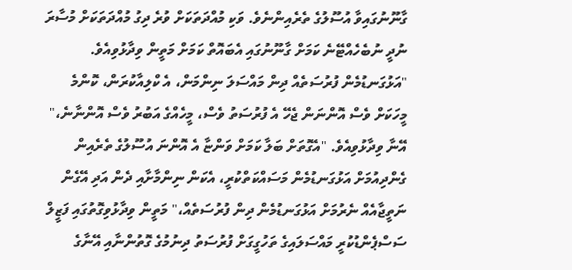ގާނޫނުގައިވާ އުސޫލުގެ ތެރެއިންނެވެ. ވަކި މުއްދަތަކަށް ވުރެ ދިގު މުއްދަތަކަށް މުސާރަ ނުދީ ނުބެހެއްޓޭނެ ކަމަށް ގާނޫނުގައި އެބައޮތް ކަމަށް މަތީން ވިދާޅުވިއެވެ. "އަޅުގަނޑުމެން ފުރުސަތެއް ދިން މައްސަލަ ނިންމަން، އެ ކްލިއާކުރަން، ކޮންމެ މީހަކަށް ވެސް އޮންނަން ޖެހޭ އެ ފުރުސަތު ވެސް، މީހެއްގެ އަބުރު ވެސް އޮންނާނެ،" އޭނާ ވިދާޅުވިއެވެ. "އެގޮތަށް ބަލާ ކަމަށް ވަންޏާ އެ އޮންނަ އުސޫލުގެ ތެރެއިން ގެންދިއުމަށް އަޅުގަނޑުމެން މަސައްކަތްކުރީ، އެކަން ނިންމާށާއި ދެން އަދި އޭގެން ނަތީޖާއެއް ނެރުމަށް އަޅުގަނޑުމެން ދިން ފުރުސަތެއް،" މަތީން ވިދާޅުވިގޮތުގައި ފަޒީލް ސަސްޕެންޑުކުރީ މައްސަލައިގެ ތަހުގީގަށް ފުރުސަތު ދިނުމުގެ ގޮތުންނާއި އޭނާގެ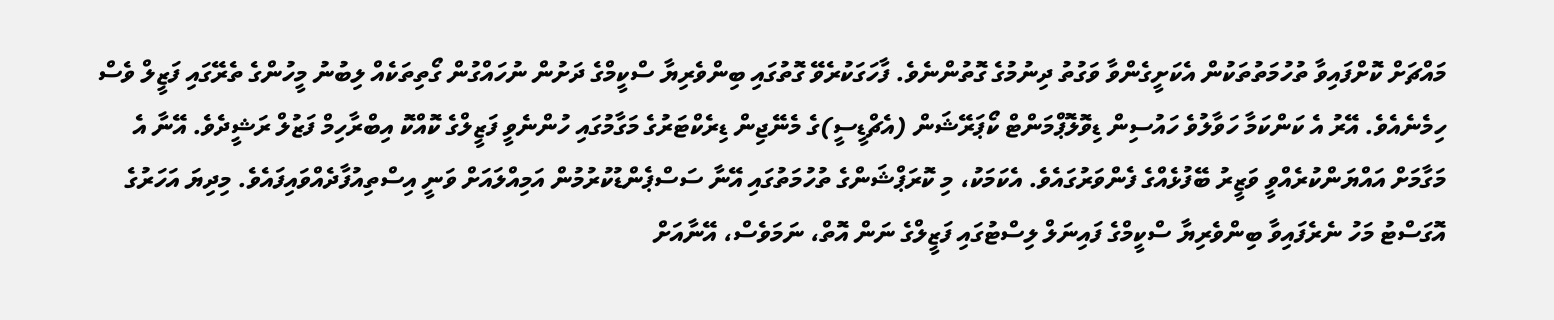މައްޗަށް ކޮށްފައިވާ ތުހުމަތުތަކުން އެކަށީގެންވާ ވަގުތު ދިނުމުގެ ގޮތުންނެވެ. ފާހަގަކުރެވޭ ގޮތުގައި ބިންވެރިޔާ ސްކީމްގެ ދަށުން ނުހައްގުން ގޯތިތަކެއް ލިބުނު މީހުންގެ ތެރޭގައި ފަޒީލް ވެސް ހިމެނެއެވެ. އޭރު އެ ކަންކަމާ ހަވާލުވެ ހައުސިން ޑިވޮލޮޕްމަންޓް ކޯޕަރޭޝަން (އެޗްޑީސީ)ގެ މެނޭޖިން ޑިރެކްޓަރުގެ މަގާމުގައި ހުންނެވީ ފަޒީލްގެ ކޮއްކޮ އިބްރާހިމް ފަޒުލް ރަޝީދެވެ. އޭނާ އެ މަގާމަށް އައްޔަންކުރެއްވީ ވަޒީރު ބޭފުޅެއްގެ ފެންވަރުގައެވެ. އެކަމަކު، މި ކޮރަޕްޝަންގެ ތުހުމަތުގައި އޭނާ ސަސްޕެންޑުކުރުމުން އަމިއްލައަށް ވަނީ އިސްތިއުފާދެއްވައިފައެވެ. މިދިޔަ އަހަރުގެ އޮގަސްޓު މަހު ނެރެފައިވާ ބިންވެރިޔާ ސްކީމްގެ ފައިނަލް ލިސްޓުގައި ފަޒީލްގެ ނަން އޮތް، ނަމަވެސް، އޭނާއަށް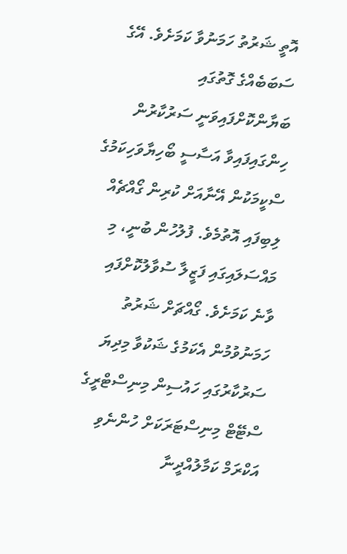އޮތީ ޝަރުތު ހަމަނުވާ ކަމަށެވެ. އޭގެ ސަބަބެއްގެ ގޮތުގައި ބަޔާންކޮށްފައިވަނީ ސަރުކާރުން ހިންގައިފައިވާ އަސާސީ ބޯހިޔާވަހިކަމުގެ ސްކީމަކުން އޭނާއަށް ކުރިން ގޯއްޗެއް ލިބިފައި އޮތުމެވެ. ފުލުހުން ބުނީ، މި މައްސަލައިގައި ފަޒީލާ ސުވާލުކޮށްފައި ވާނެ ކަމަށެވެ. ގޯއްޗަށް ޝަރުތު ހަމަނުވުމުން އެކަމުގެ ޝަކުވާ މިދިޔަ ސަރުކާރުގައި ހައުސިން މިނިސްޓްރީގެ ސްޓޭޓް މިނިސްޓަރަކަށް ހުންނެވި އަކްރަމް ކަމާލުއްދީނާ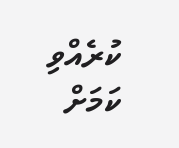ކުރެއްވި ކަމަށް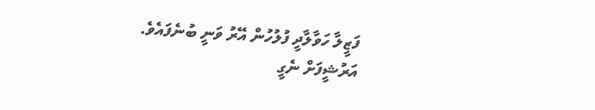ފަޒީލާ ހަވާލާދީ ފުލުހުން އޭރު ވަނީ ބުނެފައެވެ.
އަރުޝީފަށް ނެގީ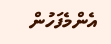އެންމެފަހުން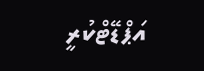އަޕްޑޭޓްކުރީ